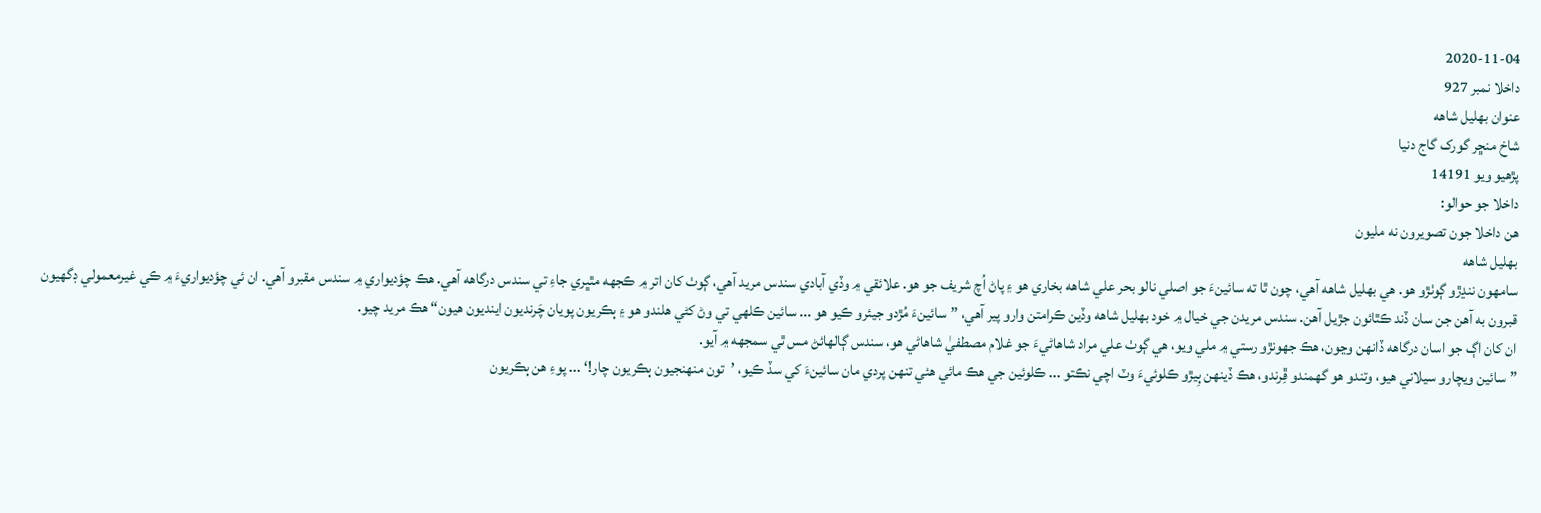2020-11-04
داخلا نمبر 927
عنوان بهليل شاهه
شاخ منڇر گورک گاج دنيا
پڙهيو ويو 14191
داخلا جو حوالو:
هن داخلا جون تصويرون نه مليون
بهليل شاهه
سامهون ننڍڙو ڳوٺڙو هو. هي بهليل شاهه آهي، چون ٿا ته سائينءَ جو اصلي نالو بحر علي شاهه بخاري هو ۽ پاڻ اُچ شريف جو هو. علائقي ۾ وڏي آبادي سندس مريد آهي، ڳوٺ کان اتر ۾ ڪجهه مٿڀري جاءِ تي سندس درگاهه آهي. هڪ چؤديواري ۾ سندس مقبرو آهي. ان ئي چؤديواريءَ ۾ ڪي غيرمعمولي ڊگهيون قبرون به آهن جن سان ڏند ڪٿائون جڙيل آهن. سندس مريدن جي خيال ۾ خود بهليل شاهه وڏين ڪرامتن وارو پير آهي، ”سائينءَ مُڙدو جيئرو ڪيو هو ... سائين ڪلهي تي وڻ کڻي هلندو هو ۽ ٻڪريون پويان چَرنديون اينديون هيون“ هڪ مريد چيو.
ان کان اڳ جو اسان درگاهه ڏانهن وڃون، هڪ جهونڙو رستي ۾ ملي ويو، هي ڳوٺ علي مراد شاهاڻيءَ جو غلام مصطفيٰ شاهاڻي هو، سندس ڳالهائڻ مس ٿي سمجهه ۾ آيو.
”سائين ويچارو سيلاني هيو، وتندو هو گهمندو ڦِرندو، هڪ ڏينهن ٻِيڙو ڪلوئيءَ وٽ اچي نڪتو ... ڪلوئين جي هڪ مائي هئي تنهن پردي مان سائينءَ کي سڏ ڪيو، ’تون منهنجيون ٻڪريون چار!‘ ... پوءِ هن ٻڪريون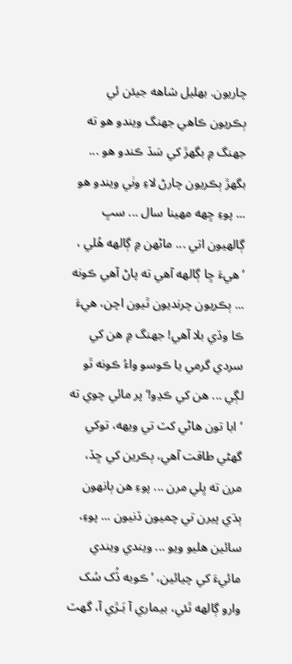چاريون. بهليل شاهه جيئن ئي ٻڪريون ڪاهي جهنگ ويندو هو ته جهنگ ۾ بگهڙ کي سَڏ ڪندو هو ... بگهڙ ٻڪريون چارڻ لاءِ وٺي ويندو هو ... پوءِ ڇهه مهينا سال ... سڀ ڳالهيون اتي ... ماڻهن ۾ ڳالهه هُلي ، ’هيءَ ڇا ڳالهه آهي ته پاڻ آهي ڪونه ... ٻڪريون چرنديون ٿيون اچن، هيءَ ڪا وڏي بلا آهي! جهنگ ۾ هن کي سردي گرمي يا ڪوسو واءُ ڪونه ٿو لڳي ... هن کي ڪڍو!‘ پر مائي چوي ته ’ابا تون هاڻي کٽ تي ويهه، توکي گهڻي طاقت آهي، ٻڪرين کي ڇڏ، مرن ته ڀلي مرن ... پوءِ هن ٻانهون ٻڌي پيرن تي چميون ڏنيون ... پوءِ، سائين هليو ويو ... ويندي ويندي مائيءَ کي چيائين، ’ڪوبه ڏُک سُک وارو ڳالهه ٿئي، بيماري آ بَـڙي آ، گهٽ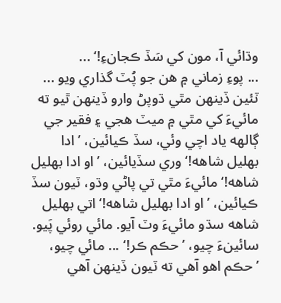وڌائي آ، مون کي سَڏ ڪجانءِ!‘ ...
... پوءِ زماني ۾ هن جو پُٽ گذاري ويو ... ٽئين ڏينهن مٿي ڌوپڻ وارو ڏينهن ٿيو ته مائيءَ کي مٿي ۾ ميٽ هجي ۽ فقير جي ڳالهه ياد اچي وئي، سڏ ڪيائين، ’ادا بهليل شاهه!‘ وري سڏيائين، ’او ادا بهليل شاهه!‘ مائيءَ مٿي تي پاڻي وڌو، ٽيون سڏ ڪيائين، ’او ادا بهليل شاهه!‘ اتي بهليل شاهه سڌو مائيءَ وٽ آيو. مائي روئي پَيو. سائينءَ چيو، ’حڪم ڪر!‘ ... مائي چيو، ’حڪم اهو آهي ته ٽيون ڏينهن آهي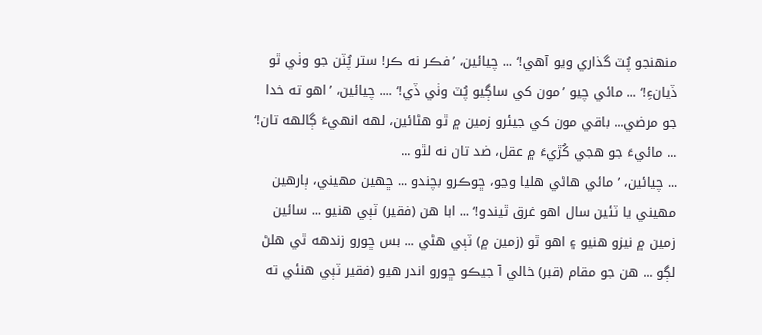منهنجو پُٽ گذاري ويو آهي!‘ ... چيائين، ’فڪر نه ڪر! ستر پُٽن جو وٺي ٿو ڏيانءِ!‘ ... مائي چيو ’مون کي ساڳيو پُٽ وٺي ڏي!‘ .... چيائين، ’اهو ته خدا جو مرضي... باقي مون کي جيئرو زمين ۾ ٿو هڻائين، لهه انهيءَ ڳالهه تان!‘ ... مائيءَ جو هجي کُڙيءَ ۾ عقل، ضد تان نه لٿو ...
... چيائين، ’مائي هاڻي هليا وڃو، ڇوڪرو بچندو ... ڇهين مهيني، ٻارهين مهيني يا ٽئين سال اهو غرق ٿيندو!‘ ... ابا هن (فقير) ٽٻي هنيو ... سائين زمين ۾ نيزو هنيو ۽ اهو ٿو (زمين ۾) ٽٻي هڻي ... بس ڇورو زندهه ٿي هلڻ لڳو ... هن جو مقام (قبر) خالي آ جيڪو ڇورو اندر هيو (فقير ٽٻي هنئي ته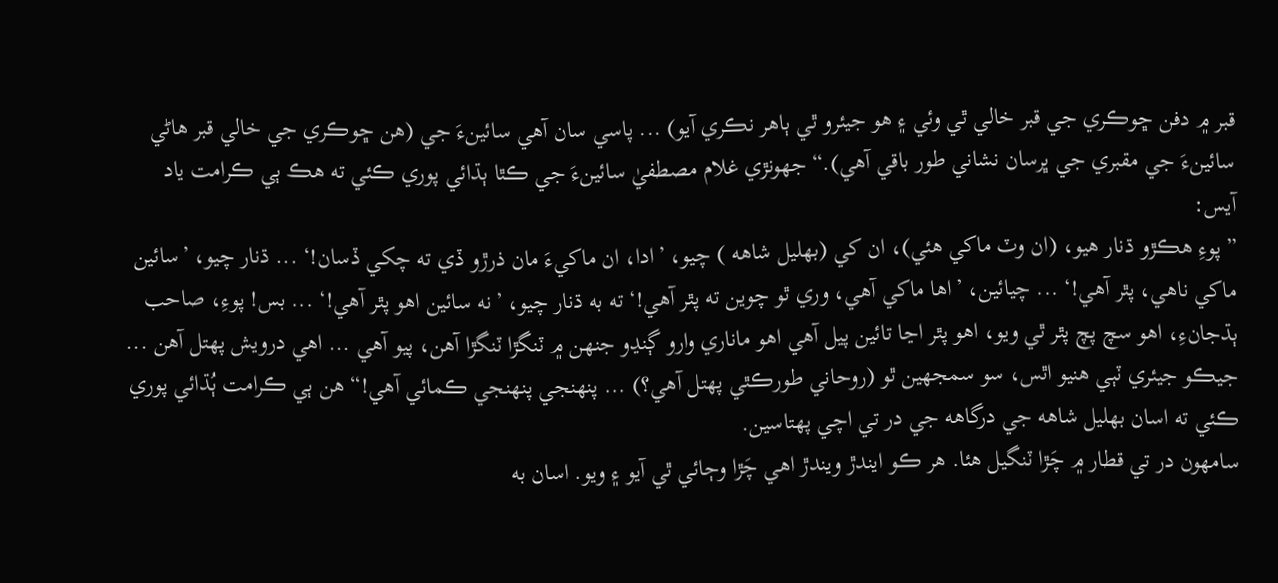قبر ۾ دفن ڇوڪري جي قبر خالي ٿي وئي ۽ هو جيئرو ٿي ٻاهر نڪري آيو) ... پاسي سان آهي سائينءَ جي (هن ڇوڪري جي خالي قبر هاڻي سائينءَ جي مقبري جي ڀرسان نشاني طور باقي آهي).“ جهونڙي غلام مصطفيٰ سائينءَ جي ڪٿا ٻڌائي پوري ڪئي ته هڪ ٻي ڪرامت ياد آيس:
”پوءِ هڪڙو ڌنار هيو، (ان وٽ ماکي هئي)، ان کي (بهليل شاهه ) چيو، ’ادا، ان ماکيءَ مان ذرڙو ڏي ته چکي ڏسان!‘ ... ڌنار چيو، ’سائين ماکي ناهي، پٿر آهي!‘ ... چيائين، ’اها ماکي آهي، وري ٿو چوين ته پٿر آهي!‘ ته به ڌنار چيو، ’نه سائين اهو پٿر آهي!‘ ... بس! پوءِ، صاحب ٻڌجانءِ، اهو سچ پچ پٿر ٿي ويو، اهو پٿر اڃا تائين پيل آهي اهو ماناري وارو ڳنڍو جنهن ۾ ٽنگڙا ٽنگڙا آهن، پيو آهي ... اهي درويش پهتل آهن ... جيڪو جيئري ٽٻي هنيو اٿس، سو سمجهين ٿو (روحاني طورڪٿي پهتل آهي؟) ... پنهنجي پنهنجي ڪمائي آهي!“ هن ٻي ڪرامت ٻُڌائي پوري ڪئي ته اسان بهليل شاهه جي درگاهه جي در تي اچي پهتاسين.
سامهون در تي قطار ۾ چَڙا ٽنگيل هئا. هر ڪو ايندڙ ويندڙ اهي چَڙا وڄائي ٿي آيو ۽ ويو. اسان به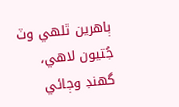ٻاهرين ٿلهي وٽ جُتيون لاهي، گهنڊ وڄائي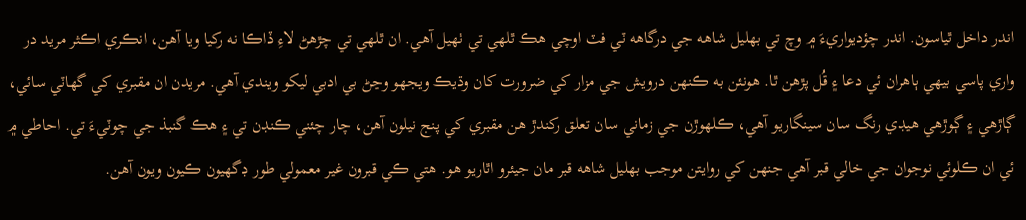اندر داخل ٿياسون. اندر چؤديواريءَ ۾ وچ تي بهليل شاهه جي درگاهه ٽي فٽ اوچي هڪ ٿلهي تي ٺهيل آهي. ان ٿلهي تي چڙهڻ لاءِ ڏاڪا نه رکيا ويا آهن، انڪري اڪثر مريد در واري پاسي بيهي ٻاهران ئي دعا ۽ قُل پڙهن ٿا. هونئن به ڪنهن درويش جي مزار کي ضرورت کان وڌيڪ ويجهو وڃڻ بي ادبي ليکو ويندي آهي. مريدن ان مقبري کي گهاٽي سائي، ڳاڙهي ۽ ڳوڙهي هيڊي رنگ سان سينگاريو آهي، ڪلهوڙن جي زماني سان تعلق رکندڙ هن مقبري کي پنج نيلون آهن، چار چئني ڪنڊن تي ۽ هڪ گنبذ جي چوٽيءَ تي. احاطي ۾ ئي ان ڪلوئي نوجوان جي خالي قبر آهي جنهن کي روايتن موجب بهليل شاهه قبر مان جيئرو اٿاريو هو. هتي ڪي قبرون غير معمولي طور ڊگهيون ڪيون ويون آهن.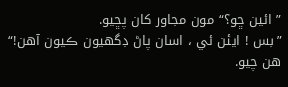” ائين ڇو؟“ مون مجاور کان پڇيو.
”بس ! ايئن ئي ، اسان پاڻ ڊگهيون ڪيون آهن!“ هن چيو.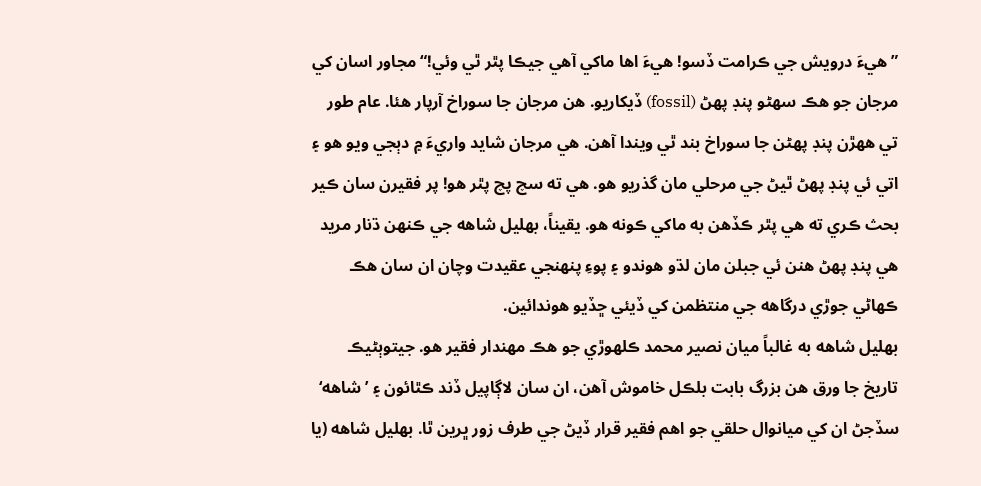”هيءَ درويش جي ڪرامت ڏسو! هيءَ اها ماکي آهي جيڪا پٿر ٿي وئي!“ مجاور اسان کي مرجان جو هڪ سهڻو پنڊ پهڻ (fossil) ڏيکاريو. هن مرجان جا سوراخ آرپار هئا. عام طور تي ههڙن پنڊ پهڻن جا سوراخ بند ٿي ويندا آهن. هي مرجان شايد واريءَ ۾ دٻجي ويو هو ۽ اتي ئي پنڊ پهڻ ٿيڻ جي مرحلي مان گذريو هو. هي ته سچ پچ پٿر هو! پر فقيرن سان ڪير بحث ڪري ته هي پٿر ڪڏهن به ماکي ڪونه هو. يقيناً، بهليل شاهه جي ڪنهن ڌنار مريد هي پنڊ پهڻ هنن ئي جبلن مان لڌو هوندو ۽ پوءِ پنهنجي عقيدت وچان ان سان هڪ ڪهاڻي جوڙي درگاهه جي منتظمن کي ڏيئي ڇڏيو هوندائين.
بهليل شاهه به غالباً ميان نصير محمد ڪلهوڙي جو هڪ مهندار فقير هو. جيتوٻڻيڪ تاريخ جا ورق هن بزرگ بابت بلڪل خاموش آهن، ان سان لاڳاپيل ڏند ڪٿائون ۽ ’شاهه‘ سڏجڻ ان کي ميانوال حلقي جو اهم فقير قرار ڏيڻ جي طرف زور ڀرين ٿا. بهليل شاهه (يا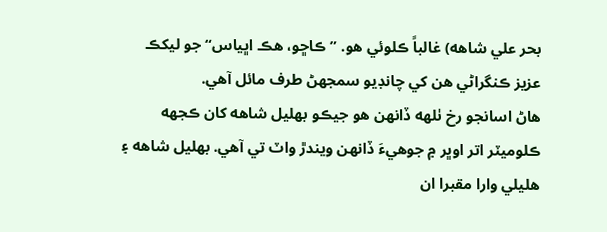بحر علي شاهه) غالباً ڪلوئي هو. ”ڪاڇو، هڪ اڀياس“ جو ليکڪ عزيز ڪنگراڻي هن کي چانڊيو سمجهڻ طرف مائل آهي.
هاڻ اسانجو رخ ٺلهه ڏانهن هو جيڪو بهليل شاهه کان ڪجهه ڪلوميٽر اتر اوڀر ۾ جوهيءَ ڏانهن ويندڙ واٽ تي آهي. بهليل شاهه ۽ هليلي وارا مقبرا ان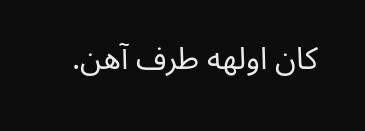کان اولهه طرف آهن.